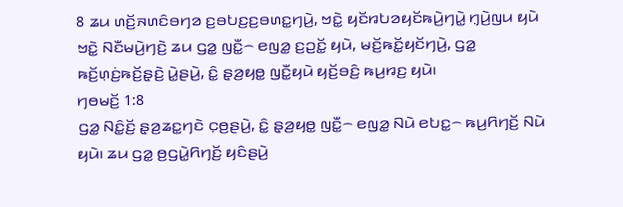8 ꤘꤣ ꤛꤢꤩ꤬ꤏꤛꤢꤨꤋꤚꤤ ꤢ꤬ꤋꤝꤢ꤬ꤢ꤬ꤋꤛꤢ꤭ꤚꤣꤧ꤬, ꤠꤢꤧ꤭ ꤟꤢꤩꤙꤝꤤꤟꤢꤩꤒꤣꤧ꤬ꤚꤣꤧ꤭ ꤚ꤫ꤣꤧ꤬ꤜꤣ ꤟꤣꤧ ꤠꤢꤧ꤭ ꤡꤢꤪꤗꤣꤧ꤬ꤚꤢꤧ꤬ ꤘꤣ ꤞꤤ꤭ ꤜꤢꤪ꤭꤮ ꤕꤜꤤ꤭ ꤢ꤬ꤑꤢꤩ꤭ ꤟꤣꤧ, ꤗꤢꤩ꤬ꤒꤢꤩ꤭ꤟꤢꤩꤚꤣꤧ꤬, ꤞꤤ꤭ ꤒꤢꤩ꤬ꤛ꤫ꤢꤦ꤬ꤒꤢꤩ꤬ꤔ꤫ꤢꤧ꤬ ꤣꤧ꤭ꤔꤣꤧ꤬, ꤢꤨ꤭ ꤔ꤫ꤤ꤬ꤟꤥ꤭ ꤜꤢꤪ꤭ꤟꤣꤧ ꤟꤢꤩ꤬ꤋꤢꤨ꤬ ꤒꤣ꤬ꤙꤢ꤬ ꤟꤣꤧ꤯
ꤚꤥꤗꤢꤩ꤬ 1:8
ꤞꤤ꤭ ꤡꤢꤨ꤭ꤢꤩ꤬ ꤔ꤫ꤤ꤬ꤘꤢ꤭ꤚꤢꤧ ꤍ꤫ꤥ꤬ꤔꤣꤧ꤬, ꤢꤨ꤭ ꤔ꤫ꤤ꤬ꤟꤥ꤭ ꤜꤢꤪ꤭꤮ ꤕꤜꤤ꤭ ꤡꤣꤧ ꤕꤝꤢ꤭꤮ ꤒꤣ꤬ꤖꤚꤢꤩ꤬ ꤡꤣꤧ ꤟꤣꤧ꤯ ꤘꤣ ꤞꤤ꤭ ꤥ꤬ꤞꤣꤧ꤭ꤖꤚꤢꤩ꤬ ꤟꤢꤨꤔꤣꤧ꤬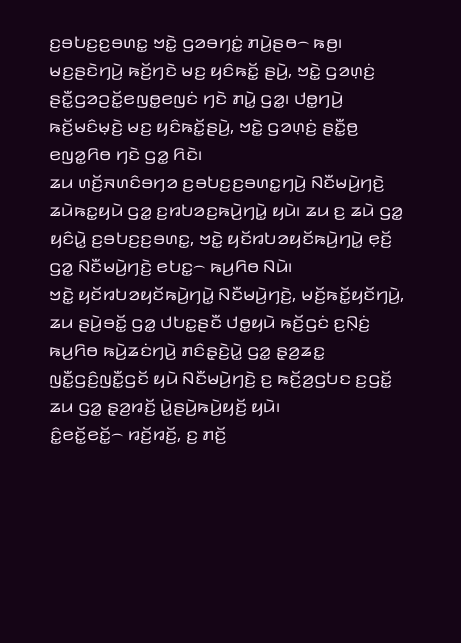ꤢ꤬ꤋꤝꤢ꤬ꤢ꤬ꤋꤛꤢ꤭ ꤠꤢꤧ꤭ ꤞꤤꤋꤚꤢꤦ꤭ ꤊꤣꤧ꤬ꤔꤥ꤮ ꤒꤥ꤬꤯ ꤗꤢ꤬ꤔꤢꤧꤚꤣꤧ꤬ ꤒꤢꤩ꤬ꤚꤢꤧ ꤗꤢ꤬ ꤟꤢꤨꤒꤢꤩ꤭ ꤔꤣꤧ꤬, ꤠꤢꤧ꤭ ꤞꤤꤛ꤫ꤢꤦ꤬ ꤔꤢꤪ꤭ꤞꤤꤑꤢꤩ꤭ꤕꤜꤥ꤭ꤕꤜꤢꤦ ꤚꤢꤧ ꤊꤣꤧ꤭ ꤞꤤ꤭꤯ ꤓꤥ꤭ꤚꤣꤧ꤬ ꤒꤢꤩ꤬ꤗꤢꤨꤗ꤫ꤢꤧ꤬ ꤗꤢ꤬ ꤟꤢꤨꤒꤢꤩ꤭ꤔꤣꤧ꤬, ꤠꤢꤧ꤭ ꤞꤤꤛ꤫ꤢꤦ꤬ ꤔꤢꤪ꤭ꤥ꤬ ꤕꤜꤤ꤭ꤖꤥ ꤚꤢꤧ ꤞꤤ꤭ ꤖꤢꤧ꤯
ꤘꤣ ꤛꤢꤩ꤬ꤏꤛꤢꤨꤋꤚꤤ ꤢ꤬ꤋꤝꤢ꤬ꤢ꤬ꤋꤛꤢ꤭ꤚꤣꤧ꤬ ꤡꤢꤪꤗꤣꤧ꤬ꤚꤢꤧ꤬ ꤘꤣꤧꤒꤢ꤭ꤟꤣꤧ ꤞꤤ꤭ ꤢ꤬ꤙꤝꤤꤢ꤬ꤒꤣꤧ꤬ꤚꤣꤧ꤭ ꤟꤣꤧ꤯ ꤘꤣ ꤢ꤬ ꤘꤣꤧ ꤞꤤ꤭ ꤟꤢꤨꤣꤧ꤭ ꤢ꤬ꤋꤝꤢ꤬ꤢ꤬ꤋꤛꤢ꤭, ꤠꤢꤧ꤭ ꤟꤢꤩꤙꤝꤤꤟꤢꤩꤒꤣꤧ꤬ꤚꤣꤧ꤭ ꤕ꤫ꤢꤩ꤬ ꤞꤤ꤭ ꤡꤢꤪꤗꤣꤧ꤬ꤚꤢꤧ꤬ ꤕꤝꤢ꤭꤮ ꤒꤣ꤬ꤖꤥ ꤡꤣꤧ꤯
ꤠꤢꤧ꤭ ꤟꤢꤩꤙꤝꤤꤟꤢꤩꤒꤣꤧ꤬ꤚꤣꤧ꤭ ꤡꤢꤪꤗꤣꤧ꤬ꤚꤢꤧ꤬, ꤗꤢꤩ꤬ꤒꤢꤩ꤭ꤟꤢꤩꤚꤣꤧ꤬, ꤘꤣ ꤔꤣꤧ꤬ꤋꤢꤩ꤭ ꤞꤤ꤭ ꤓꤝꤢ꤭ꤔꤢꤪ ꤓꤥ꤭ꤟꤣꤧ ꤒꤢꤩ꤬ꤞꤢꤦ ꤢ꤬ꤡ꤫ꤢꤦ꤬ ꤒꤣ꤬ꤖꤥ ꤒꤣꤧ꤬ꤘꤢꤦꤚꤣꤧ꤬ ꤊꤢꤨꤔ꤫ꤢꤧ꤬ꤣꤧ꤭ ꤞꤤ꤭ ꤔ꤫ꤤ꤬ꤘꤢ꤭ ꤜꤢꤪ꤭ꤞꤢꤨ꤬ꤜꤢꤪ꤭ꤞꤢꤩ ꤟꤣꤧ ꤡꤢꤪꤗꤣꤧ꤬ꤚꤢꤧ꤬ ꤢ꤬ ꤒꤢꤩ꤬ꤤ꤬ꤞꤝꤢ ꤢ꤬ꤞꤢꤩ꤭ ꤘꤣ ꤞꤤ꤭ ꤔ꤫ꤤ꤬ꤙꤢꤩ꤬ ꤣꤧ꤭ꤔꤣꤧ꤬ꤒꤣꤧ꤬ꤟꤢꤩ꤬ ꤟꤣꤧ꤯
ꤢꤨ꤭ꤕꤢꤩ꤭ꤕꤢꤩ꤭꤮ ꤙꤢꤩ꤬ꤙꤢꤩ꤬, ꤢ꤬ ꤊꤢꤩ꤬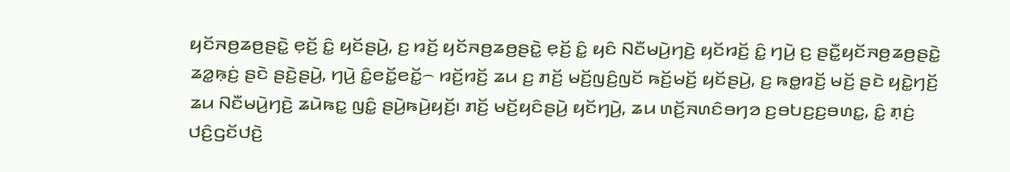ꤟꤢꤩꤏꤥ꤬ꤘꤥ꤬ꤔꤢꤧ꤭ ꤕ꤫ꤢꤩ꤬ ꤢꤨ꤭ ꤟꤢꤩꤔꤣꤧ꤬, ꤢ꤬ ꤙꤢꤩ꤬ ꤟꤢꤩꤏꤥ꤬ꤘꤥ꤬ꤔꤢꤧ꤭ ꤕ꤫ꤢꤩ꤬ ꤢꤨ꤭ ꤟꤢꤨ ꤡꤢꤪꤗꤣꤧ꤬ꤚꤢꤧ꤬ ꤟꤢꤩꤙꤢꤩ꤬ ꤢꤨ꤭ ꤚꤣꤧ꤬ ꤢ꤬ ꤔꤢꤪ꤭ꤟꤢꤩꤏꤥ꤬ꤘꤥ꤬ꤔꤢꤧ꤭ ꤘꤤ꤭ꤒ꤫ꤢꤦ꤬ ꤔꤢꤧ ꤔꤢꤧ꤬ꤔꤣꤧ꤬, ꤚꤣꤧ꤬ ꤢꤨ꤭ꤕꤢꤩ꤭ꤕꤢꤩ꤭꤮ ꤙꤢꤩ꤬ꤙꤢꤩ꤬ ꤘꤣ ꤢ꤬ ꤊꤢꤩ꤬ ꤗꤢꤩ꤬ꤜꤢꤨ꤬ꤜꤢꤩ ꤒꤢꤩ꤬ꤗꤢꤩ꤬ ꤟꤢꤩꤔꤣꤧ꤬, ꤢ꤬ ꤒꤥ꤭ꤙꤢꤩ꤬ ꤗꤢꤩ꤬ ꤔꤢꤧ ꤟꤢꤧ꤭ꤚꤢꤩ꤬ ꤘꤣ ꤡꤢꤪꤗꤣꤧ꤬ꤚꤢꤧ꤬ ꤘꤣꤧꤒꤢ꤭ ꤜꤢꤨ꤭ ꤔꤣꤧ꤬ꤒꤣꤧ꤬ꤟꤢꤩ꤬꤯ ꤊꤢꤩ꤬ ꤗꤢꤩ꤬ꤟꤢꤨꤔꤣꤧ꤬ ꤟꤢꤩꤚꤣꤧ꤬, ꤘꤣ ꤛꤢꤩ꤬ꤏꤛꤢꤨꤋꤚꤤ ꤢ꤬ꤋꤝꤢ꤬ꤢ꤬ꤋꤛꤢ꤭, ꤢꤨ꤭ ꤊ꤫ꤢꤦ꤬ ꤓꤢꤨ꤬ꤞꤢꤩꤓꤢꤧ꤬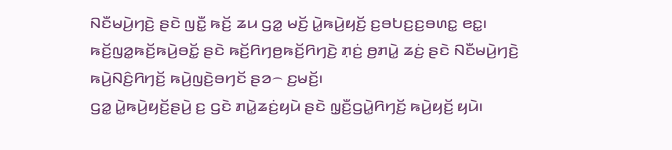ꤡꤢꤪꤗꤣꤧ꤬ꤚꤢꤧ꤬ ꤔꤢꤧ ꤜꤢꤪ꤭ ꤒꤢꤩ꤬ ꤘꤣ ꤞꤤ꤭ ꤗꤢꤩ꤬ ꤣꤧ꤭ꤒꤣꤧ꤬ꤟꤢꤩ꤬ ꤢ꤬ꤋꤝꤢ꤬ꤢ꤬ꤋꤛꤢ꤭ ꤕꤢ꤭꤯ ꤒꤢꤩ꤬ꤜꤤ꤭ꤒꤢꤩ꤬ꤒꤣꤧ꤬ꤋꤢꤩ꤭ ꤔꤢꤧ ꤒꤢꤩ꤬ꤖꤚꤥ꤬ꤒꤢꤩ꤬ꤖꤚꤢꤧ꤬ ꤊ꤫ꤢꤦ꤬ ꤥ꤬ꤊꤣꤧ꤭ ꤘꤢꤦ꤬ ꤔꤢꤧ ꤡꤢꤪꤗꤣꤧ꤬ꤚꤢꤧ꤬ ꤒꤣꤧ꤬ꤡꤢꤨ꤬ꤖꤚꤢꤩ꤬ ꤒꤣꤧ꤬ꤜꤢꤧ꤬ꤋꤚꤢꤩ ꤔꤤ꤮ ꤢ꤬ꤗꤢꤩ꤬꤯
ꤞꤤ꤭ ꤣꤧ꤭ꤒꤣꤧ꤬ꤟꤢꤩ꤬ꤔꤣꤧ꤬ ꤢ꤬ ꤞꤢꤧ ꤊꤣꤧ꤭ꤘꤢꤦ꤬ꤟꤣꤧ ꤔꤢꤧ ꤜ꤫ꤢꤪ꤬ꤞꤣꤧ꤭ꤖꤚꤢꤩ꤬ ꤒꤣꤧ꤬ꤟꤢꤩ꤬ ꤟꤣꤧ꤯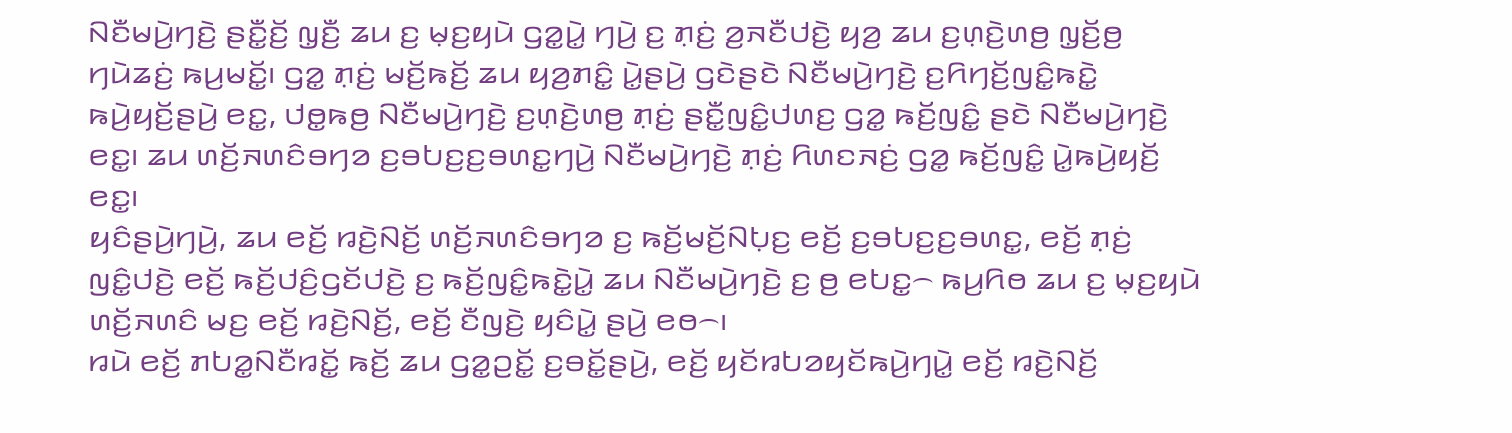ꤡꤢꤪꤗꤣꤧ꤬ꤚꤢꤧ꤬ ꤔꤢꤪ꤭ꤢꤩ꤬ ꤜ꤫ꤢꤪ꤬ ꤘꤣ ꤢ꤬ ꤗ꤫ꤢ꤬ꤟꤣꤧ ꤞꤤ꤭ꤣꤧ꤭ ꤚꤣꤧ꤬ ꤢ꤬ ꤊ꤫ꤢꤦ꤬ ꤤ꤬ꤏꤢꤪꤓꤢꤧ꤬ ꤟꤤ꤬ ꤘꤣ ꤢ꤬ꤛ꤫ꤢꤧ꤬ꤛꤥ꤬ ꤜ꤫ꤢꤩ꤬ꤥ꤬ ꤚꤣꤧꤘꤢꤦ꤬ ꤒꤣ꤬ꤗꤢꤩ꤭꤯ ꤞꤤ꤭ ꤊ꤫ꤢꤦ꤬ ꤗꤢꤩ꤬ꤒꤢꤩ꤬ ꤘꤣ ꤟꤤ꤬ꤊꤢꤨ꤭ ꤣꤧ꤭ꤔꤣꤧ꤬ ꤞꤢꤧꤔꤢꤧ ꤡꤢꤪꤗꤣꤧ꤬ꤚꤢꤧ꤬ ꤢ꤬ꤖꤚꤢꤩ꤬ꤜꤢꤨ꤭ꤒꤢꤧ꤭ ꤒꤣꤧ꤬ꤟꤢꤩ꤬ꤔꤣꤧ꤬ ꤕꤢ꤭, ꤓꤥ꤭ꤒꤥ꤬ ꤡꤢꤪꤗꤣꤧ꤬ꤚꤢꤧ꤬ ꤢ꤬ꤛ꤫ꤢꤧ꤬ꤛꤥ꤬ ꤊ꤫ꤢꤦ꤬ ꤔꤢꤪ꤭ꤜꤢꤨ꤭ꤓꤛꤢ꤬ ꤞꤤ꤭ ꤒꤢꤩ꤬ꤜꤢꤨ꤭ ꤔꤢꤧ ꤡꤢꤪꤗꤣꤧ꤬ꤚꤢꤧ꤬ ꤕꤢ꤭꤯ ꤘꤣ ꤛꤢꤩ꤬ꤏꤛꤢꤨꤋꤚꤤ ꤢ꤬ꤋꤝꤢ꤬ꤢ꤬ꤋꤛꤢ꤭ꤚꤣꤧ꤬ ꤡꤢꤪꤗꤣꤧ꤬ꤚꤢꤧ꤬ ꤊ꤫ꤢꤦ꤬ ꤖꤛꤢꤏꤢꤦ꤬ ꤞꤤ꤭ ꤒꤢꤩ꤬ꤜꤢꤨ꤭ ꤣꤧ꤭ꤒꤣꤧ꤬ꤟꤢꤩ꤬ ꤕꤢ꤭꤯
ꤟꤢꤨꤔꤣꤧ꤬ꤚꤣꤧ꤬, ꤘꤣ ꤕꤢꤩ꤬ ꤙꤢꤧ꤬ꤡꤢꤩ꤬ ꤛꤢꤩ꤬ꤏꤛꤢꤨꤋꤚꤤ ꤢ꤬ ꤒꤢꤩ꤬ꤗꤢꤩ꤬ꤡꤝ꤫ꤢ꤬ ꤕꤢꤩ꤬ ꤢ꤬ꤋꤝꤢ꤬ꤢ꤬ꤋꤛꤢ꤭, ꤕꤢꤩ꤬ ꤊ꤫ꤢꤦ꤬ ꤜꤢꤨ꤭ꤓꤢꤧ꤬ ꤕꤢꤩ꤬ ꤒꤢꤩ꤬ꤓꤢꤨ꤬ꤞꤢꤩꤓꤢꤧ꤬ ꤢ꤬ ꤒꤢꤩ꤬ꤜꤢꤨ꤭ꤒꤢꤧ꤭ꤣꤧ꤭ ꤘꤣ ꤡꤢꤪꤗꤣꤧ꤬ꤚꤢꤧ꤬ ꤢ꤬ ꤥ꤬ ꤕꤝꤢ꤭꤮ ꤒꤣ꤬ꤖꤥ ꤘꤣ ꤢ꤬ ꤗ꤫ꤢ꤬ꤟꤣꤧ ꤛꤢꤩ꤬ꤏꤛꤢꤨ ꤗꤢ꤬ ꤕꤢꤩ꤬ ꤙꤢꤧ꤬ꤡꤢꤩ꤬, ꤕꤢꤩ꤬ ꤢꤪꤜꤢꤧ꤬ ꤟꤢꤨꤣꤧ꤭ ꤔꤣꤧ꤬ ꤕꤥ꤮꤯
ꤙꤣꤧ ꤕꤢꤩ꤬ ꤊꤝꤤ꤭ꤡꤢꤪꤙꤢꤩ꤭ ꤒꤢꤩ꤬ ꤘꤣ ꤞꤤ꤭ꤑꤢꤩ꤭ ꤢ꤬ꤋꤢꤩ꤭ꤔꤣꤧ꤬, ꤕꤢꤩ꤬ ꤟꤢꤩꤙꤝꤤꤟꤢꤩꤒꤣꤧ꤬ꤚꤣꤧ꤭ ꤕꤢꤩ꤬ ꤙꤢꤧ꤬ꤡꤢꤩ꤬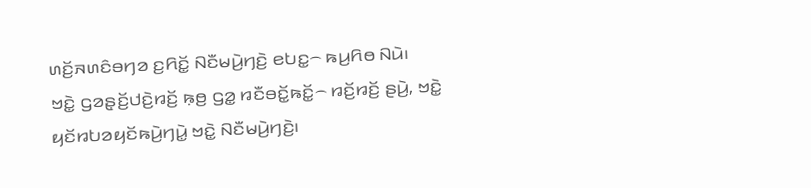ꤛꤢꤩ꤬ꤏꤛꤢꤨꤋꤚꤤ ꤢ꤬ꤖꤢꤩ꤭ ꤡꤢꤪꤗꤣꤧ꤬ꤚꤢꤧ꤬ ꤕꤝꤢ꤭꤮ ꤒꤣ꤬ꤖꤥ ꤡꤣꤧ꤯
ꤠꤢꤧ꤭ ꤞꤤꤔ꤫ꤢꤩ꤬ꤓꤢꤧ꤬ꤙꤢꤩ꤬ ꤒ꤫ꤥ꤬ ꤞꤤ꤭ ꤙꤢꤪꤋꤢꤩ꤭ꤒꤢꤩ꤭꤮ ꤙꤢꤩ꤬ꤙꤢꤩ꤬ ꤔꤣꤧ꤬, ꤠꤢꤧ꤭ ꤟꤢꤩꤙꤝꤤꤟꤢꤩꤒꤣꤧ꤬ꤚꤣꤧ꤭ ꤠꤢꤧ꤭ ꤡꤢꤪꤗꤣꤧ꤬ꤚꤢꤧ꤬꤯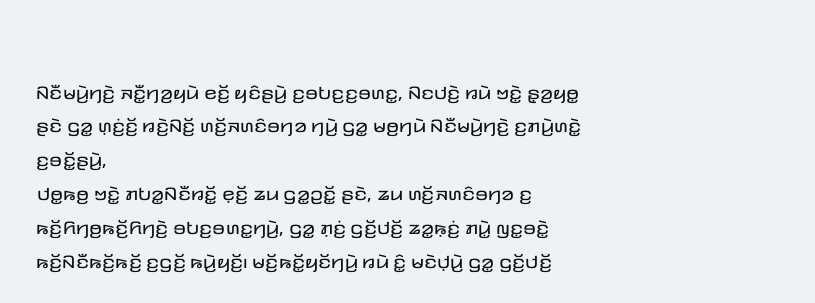ꤡꤢꤪꤗꤣꤧ꤬ꤚꤢꤧ꤬ ꤏꤢꤪ꤭ꤚꤤ꤬ꤟꤣꤧ ꤕꤢꤩ꤬ ꤟꤢꤨꤔꤣꤧ꤬ ꤢ꤬ꤋꤝꤢ꤬ꤢ꤬ꤋꤛꤢ꤭, ꤡꤢꤓꤢꤧ꤬ ꤙꤣꤧ ꤠꤢꤧ꤭ ꤔ꤫ꤤ꤬ꤟꤥ꤭ ꤔꤢꤧ ꤞꤤ꤭ ꤛ꤫ꤢꤦ꤬ꤢꤩ꤬ ꤙꤢꤧ꤬ꤡꤢꤩ꤬ ꤛꤢꤩ꤬ꤏꤛꤢꤨꤋꤚꤤ ꤚꤣꤧ꤬ ꤞꤤ꤭ ꤗꤥ꤬ꤚꤣꤧ ꤡꤢꤪꤗꤣꤧ꤬ꤚꤢꤧ꤬ ꤢ꤬ꤊꤣꤧ꤬ꤛꤢꤧ꤭ ꤢ꤬ꤋꤢꤩ꤭ꤔꤣꤧ꤬,
ꤓꤥ꤭ꤒꤥ꤬ ꤠꤢꤧ꤭ ꤊꤝꤤ꤭ꤡꤢꤪꤙꤢꤩ꤭ ꤕ꤫ꤢꤩ꤬ ꤘꤣ ꤞꤤ꤭ꤑꤢꤩ꤭ ꤔꤢꤧ, ꤘꤣ ꤛꤢꤩ꤬ꤏꤛꤢꤨꤋꤚꤤ ꤢ꤬ ꤒꤢꤩ꤬ꤖꤚꤥ꤬ꤒꤢꤩ꤬ꤖꤚꤢꤧ꤬ ꤋꤝꤢ꤬ꤋꤛꤢ꤭ꤚꤣꤧ꤬, ꤞꤤ꤭ ꤊ꤫ꤢꤦ꤬ ꤞꤢꤩ꤬ꤓꤢꤩ꤬ ꤘꤤ꤭ꤒ꤫ꤢꤦ꤬ ꤊꤣꤧ꤭ ꤜꤢ꤭ꤋꤢꤧ꤭ ꤒꤢꤩ꤬ꤡꤢꤪꤒꤢꤩ꤬ꤒꤢꤩ꤬ ꤢ꤬ꤞꤢꤩ꤬ ꤒꤣꤧ꤬ꤟꤢꤩ꤬꤯ ꤗꤢꤩ꤬ꤒꤢꤩ꤭ꤟꤢꤩꤚꤣꤧ꤬ ꤙꤣꤧ ꤢꤨ꤭ ꤗꤢꤧꤓ꤫ꤣꤧ꤬ ꤞꤤ꤭ ꤞꤢꤩ꤬ꤓꤢꤩ꤬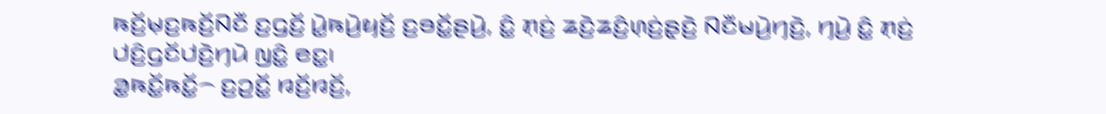ꤒꤢꤩ꤬ꤗ꤫ꤢ꤬ꤒꤢꤩ꤬ꤡꤢꤪ ꤢ꤬ꤞꤢꤩ꤬ ꤣꤧ꤭ꤒꤣꤧ꤬ꤟꤢꤩ꤬ ꤢ꤬ꤋꤢꤩ꤭ꤔꤣꤧ꤬, ꤢꤨ꤭ ꤊ꤫ꤢꤦ꤬ ꤘꤢꤧ꤬ꤘꤢꤨ꤬ꤛ꤫ꤢꤦ꤬ꤔ꤫ꤢꤧ꤬ ꤡꤢꤪꤗꤣꤧ꤬ꤚꤢꤧ꤬, ꤚꤣꤧ꤬ ꤢꤨ꤭ ꤊ꤫ꤢꤦ꤬ ꤓꤢꤨ꤬ꤞꤢꤩꤓꤢꤧ꤬ꤚꤣꤧ ꤜꤢꤨ꤭ ꤕꤢ꤭꤯
ꤤ꤭ꤒꤢꤩ꤭ꤒꤢꤩ꤭꤮ ꤢ꤬ꤑꤢꤩ꤭ ꤙꤢꤩ꤬ꤙꤢꤩ꤬,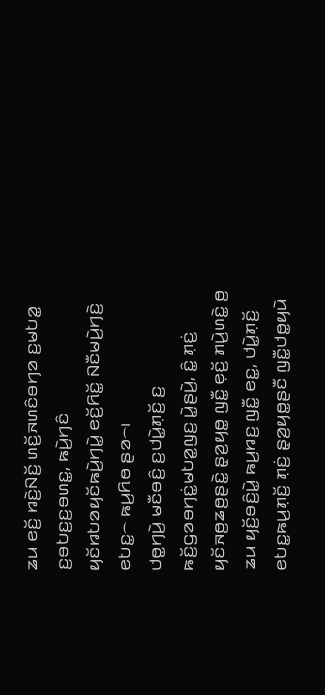ꤘꤣ ꤕꤢꤩ꤬ ꤙꤢꤧ꤬ꤡꤢꤩ꤬ ꤛꤢꤩ꤬ꤏꤛꤢꤨꤋꤚꤤ ꤢ꤬ꤗꤝꤤ꤭ ꤢ꤬ꤋꤝꤢ꤬ꤢ꤬ꤋꤛꤢ꤭, ꤒꤣꤧ꤬ꤚꤢꤨ ꤟꤢꤩꤙꤝꤤꤟꤢꤩꤒꤣꤧ꤬ꤚꤣꤧ꤭ ꤕꤢꤩ꤬ꤖꤢꤩ꤭ ꤡꤢꤪꤗꤣꤧ꤬ꤚꤢꤧ꤬ ꤕꤝꤢ꤭꤮ ꤒꤣ꤬ꤖꤥ ꤔꤤ꤮꤯
ꤓꤥ꤭ꤚꤣꤧ꤬ ꤗꤢꤪꤋꤢꤨ꤬ ꤢ꤬ꤓꤣꤧ꤭ꤊ꤫ꤢꤩ꤬ ꤢ꤬ ꤒꤢꤩ꤬ꤞꤤꤋꤚꤢꤦ꤭ꤗꤝꤤ꤭ꤜꤢ꤬ ꤣꤧ꤭ꤔꤣꤧ꤬, ꤢꤨ꤭ ꤊ꤫ꤢꤦ꤬ ꤟꤢꤩꤏꤥ꤬ꤘꤥ꤬ꤔꤢꤧ꤭ ꤔ꤫ꤤ꤬ꤟꤥ꤭ ꤜꤢꤪ꤭ ꤕ꤫ꤢꤩ꤬ ꤊꤣꤧ꤬ꤛꤢꤧ꤭ ꤥ꤬ ꤘꤣ ꤟꤢꤩ꤬ꤋꤢꤨ꤬ꤣꤧ꤭ ꤒꤣ꤬ꤙꤢ꤬ ꤜꤢꤪ꤭ ꤕꤢ꤭, ꤓꤣꤧ꤭ꤊ꤫ꤢꤩ꤬ ꤕꤝꤢ꤭ꤒꤣ꤬ꤊ꤫ꤢꤩ꤬ ꤊ꤫ꤢꤦ꤬ ꤔ꤫ꤤ꤬ꤟꤥ꤭ꤔꤢꤪ ꤜꤢꤪ꤭ꤓꤥ꤭ꤟꤣꤧ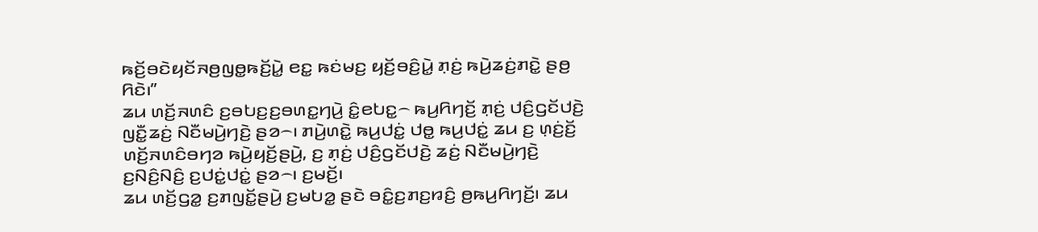ꤒꤢꤩ꤬ꤋꤢꤧꤟꤢꤩꤏꤥ꤬ꤜꤥ꤭ꤒꤢꤩ꤬ꤣꤧ꤭ ꤕꤢ꤭ ꤒꤢꤦꤗꤢ꤬ ꤟꤢꤩ꤬ꤋꤢꤨ꤬ꤣꤧ꤭ ꤊ꤫ꤢꤦ꤬ ꤒꤣꤧ꤬ꤘꤢꤦ꤬ꤊꤢꤧ꤭ ꤔꤥ꤬ ꤖꤢꤧ꤯”
ꤘꤣ ꤛꤢꤩ꤬ꤏꤛꤢꤨ ꤢ꤬ꤋꤝꤢ꤬ꤢ꤬ꤋꤛꤢ꤭ꤚꤣꤧ꤬ ꤢꤨ꤭ꤕꤝꤢ꤭꤮ ꤒꤣ꤬ꤖꤚꤢꤩ꤬ ꤊ꤫ꤢꤦ꤬ ꤓꤢꤨ꤬ꤞꤢꤩꤓꤢꤧ꤬ ꤜꤢꤪ꤭ꤘꤢꤦ꤬ ꤡꤢꤪꤗꤣꤧ꤬ꤚꤢꤧ꤬ ꤔꤤ꤮꤯ ꤊꤣꤧ꤬ꤛꤢꤧ꤭ ꤒꤣ꤬ꤓꤢꤦ꤭ ꤓꤥ꤭ ꤒꤣ꤬ꤓꤢꤦ꤭ ꤘꤣ ꤢ꤬ ꤛ꤫ꤢꤦ꤬ꤢꤩ꤬ ꤛꤢꤩ꤬ꤏꤛꤢꤨꤋꤚꤤ ꤒꤣꤧ꤬ꤟꤢꤩ꤬ꤔꤣꤧ꤬, ꤢ꤬ ꤊ꤫ꤢꤦ꤬ ꤓꤢꤨ꤬ꤞꤢꤩꤓꤢꤧ꤬ ꤘꤢꤦ꤬ ꤡꤢꤪꤗꤣꤧ꤬ꤚꤢꤧ꤬ ꤢ꤬ꤡꤢꤨ꤬ꤡꤢꤨ꤬ ꤢ꤬ꤓꤢꤦ꤭ꤓꤢꤦ꤭ ꤔꤤ꤮꤯ ꤢ꤬ꤗꤢꤩ꤬꤯
ꤘꤣ ꤛꤢꤩ꤬ꤞꤤ꤭ ꤢ꤬ꤊꤜꤢꤩ꤭ꤔꤣꤧ꤬ ꤢ꤬ꤗꤝꤤ꤭ ꤔꤢꤧ ꤋꤢꤨ꤭ꤢ꤬ꤊꤢ꤬ꤙꤢꤨ꤬ ꤥ꤬ꤒꤣ꤬ꤖꤚꤢꤩ꤬꤯ ꤘꤣ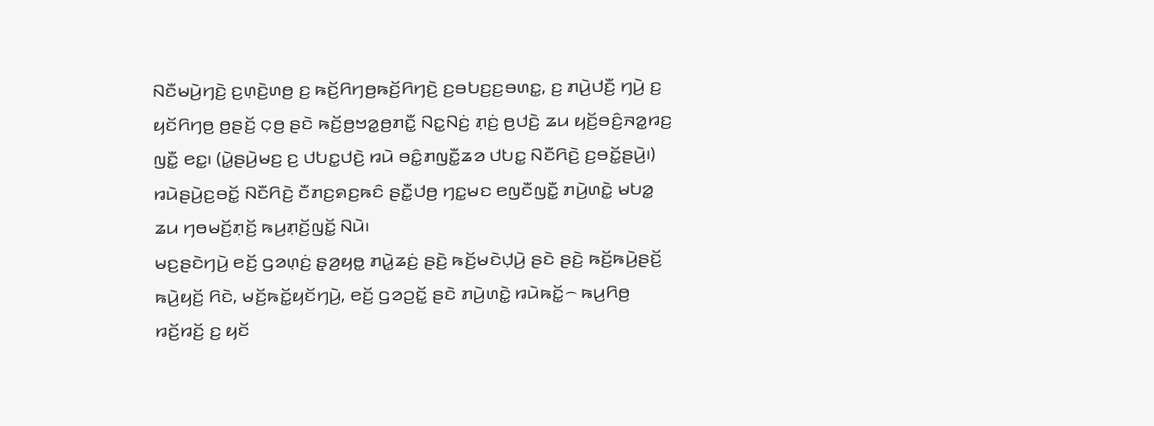ꤡꤢꤪꤗꤣꤧ꤬ꤚꤢꤧ꤬ ꤢ꤬ꤛ꤫ꤢꤧ꤬ꤛꤥ꤬ ꤢ꤬ ꤒꤢꤩ꤬ꤖꤚꤥ꤬ꤒꤢꤩ꤬ꤖꤚꤢꤧ꤬ ꤢ꤬ꤋꤝꤢ꤬ꤢ꤬ꤋꤛꤢ꤭, ꤢ꤬ ꤊꤣꤧ꤬ꤓꤢꤪ꤬ ꤚꤣꤧ꤬ ꤢ꤬ ꤟꤢꤩꤖꤚꤥ꤬ ꤥ꤬ꤔꤢꤩ꤬ ꤍ꤫ꤥ꤬ ꤔꤢꤧ ꤒꤢꤩ꤬ꤥ꤬ꤠꤤ꤭ꤥ꤬ꤊꤢꤪ꤭ ꤡꤢ꤭ꤡꤢꤦ꤬ ꤊ꤫ꤢꤦ꤬ ꤥ꤬ꤓꤢꤧ꤬ ꤘꤣ ꤟꤢꤩ꤬ꤋꤢꤨ꤬ꤏꤤ꤭ꤙꤢ꤬ ꤜꤢꤪ꤭ ꤕꤢ꤭꤯ (ꤣꤧ꤭ꤔꤣꤧ꤬ꤗꤢ꤬ ꤢ꤬ ꤓꤝꤢ꤭ꤓꤢꤧ꤬ ꤙꤣꤧ ꤋꤢꤨ꤭ꤊꤜꤢꤪ꤭ꤘꤤ ꤓꤝꤢ꤭ ꤡꤢꤪꤖꤢꤧ꤬ ꤢ꤬ꤋꤢꤩ꤭ꤔꤣꤧ꤬꤯)
ꤙꤣꤧꤔꤣꤧ꤬ꤢ꤬ꤋꤢꤩ꤭ ꤡꤢꤪꤖꤢꤧ꤬ ꤢꤪꤊꤢ꤬ꤎꤢ꤬ꤒꤢꤨ ꤔꤢꤪ꤭ꤓꤥ꤬ ꤚꤢ꤭ꤗꤢ ꤕꤜꤢꤪꤜꤢꤪ꤭ ꤊꤣꤧ꤬ꤛꤢꤧ꤭ ꤗꤝꤤ꤭ ꤘꤣ ꤚꤥꤗꤢꤩ꤬ꤊ꤫ꤢꤩ꤬ ꤒꤣ꤬ꤊ꤫ꤢꤩ꤬ꤜꤢꤩ꤭ ꤡꤣꤧ꤯
ꤗꤢ꤬ꤔꤢꤧꤚꤣꤧ꤬ ꤕꤢꤩ꤬ ꤞꤤꤛ꤫ꤢꤦ꤬ ꤔ꤫ꤤ꤬ꤟꤥ꤭ ꤊꤣꤧ꤭ꤘꤢꤦ꤬ ꤔꤢꤧ꤬ ꤒꤢꤩ꤬ꤗꤢꤧꤓ꤫ꤣꤧ꤬ ꤔꤢꤧ ꤔꤢꤧ꤬ ꤒꤢꤩ꤬ꤒꤣꤧ꤬ꤔꤢꤩ꤬ ꤒꤣꤧ꤬ꤟꤢꤩ꤬ ꤖꤢꤧ, ꤗꤢꤩ꤬ꤒꤢꤩ꤭ꤟꤢꤩꤚꤣꤧ꤬, ꤕꤢꤩ꤬ ꤞꤤꤑꤢꤩ꤭ ꤔꤢꤧ ꤊꤣꤧ꤬ꤛꤢꤧ꤭ ꤙꤣꤧꤒꤢꤩ꤭꤮ ꤒꤣ꤬ꤖꤥ꤬ ꤙꤢꤩ꤬ꤙꤢꤩ꤬ ꤢ꤬ ꤟꤢꤩ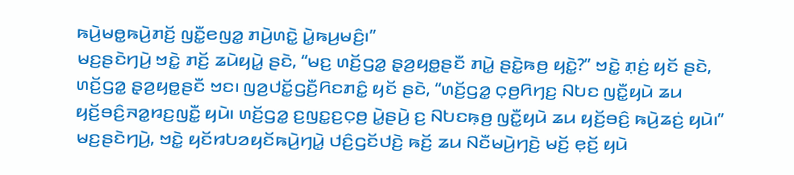ꤒꤣꤧ꤬ꤗꤥ꤭ꤒꤣꤧ꤬ꤊꤢꤩ꤬ ꤜꤢꤪ꤭ꤕꤜꤤ꤭ ꤊꤣꤧ꤬ꤛꤢꤧ꤭ ꤣꤧ꤭ꤒꤣ꤬ꤗꤢꤨ꤬꤯”
ꤗꤢ꤬ꤔꤢꤧꤚꤣꤧ꤬ ꤠꤢꤧ꤭ ꤊꤢꤩ꤬ ꤘꤣꤧꤟꤣꤧ꤭ ꤔꤢꤧ, “ꤗꤢ꤬ ꤛꤢꤩ꤬ꤞꤤ꤭ ꤔ꤫ꤤ꤬ꤟꤥ꤭ꤔꤢꤪ ꤊꤣꤧ꤭ ꤔꤢꤧ꤭ꤒꤥ꤬ ꤟꤢꤧ꤭?” ꤠꤢꤧ꤭ ꤊ꤫ꤢꤦ꤬ ꤟꤢꤩ ꤔꤢꤧ, ꤛꤢꤩ꤬ꤞꤤ꤭ ꤔ꤫ꤤ꤬ꤟꤥ꤭ꤔꤢꤪ ꤠꤢ꤯ ꤜꤤ꤬ꤓꤢꤩ꤭ꤞꤢꤪ꤬ꤖꤢꤊꤢꤨ꤭ ꤟꤢꤩ ꤔꤢꤧ, “ꤛꤢꤩ꤬ꤞꤤ꤭ ꤍ꤫ꤥ꤬ꤖꤚꤢ꤬ ꤡꤝꤢ ꤜꤢꤪ꤭ꤟꤣꤧ ꤘꤣ ꤟꤢꤩ꤬ꤋꤢꤨ꤬ꤏꤤ꤭ꤙꤢ꤬ꤜꤢꤪ꤭ ꤟꤣꤧ꤯ ꤛꤢꤩ꤬ꤞꤤ꤭ ꤢ꤬ꤜꤢ꤭ꤢ꤬ꤍ꤫ꤥ꤬ ꤣꤧ꤭ꤔꤣꤧ꤬ ꤢ꤬ ꤡꤝꤢꤒ꤫ꤥ꤬ ꤜꤢꤪ꤭ꤟꤣꤧ ꤘꤣ ꤟꤢꤩ꤬ꤋꤢꤨ꤬ ꤒꤣꤧ꤬ꤘꤢꤦ꤬ ꤟꤣꤧ꤯”
ꤗꤢ꤬ꤔꤢꤧꤚꤣꤧ꤬, ꤠꤢꤧ꤭ ꤟꤢꤩꤙꤝꤤꤟꤢꤩꤒꤣꤧ꤬ꤚꤣꤧ꤭ ꤓꤢꤨ꤬ꤞꤢꤩꤓꤢꤧ꤬ ꤒꤢꤩ꤬ ꤘꤣ ꤡꤢꤪꤗꤣꤧ꤬ꤚꤢꤧ꤬ ꤗꤢꤩ꤬ ꤕ꤫ꤢꤩ꤬ ꤟꤣꤧ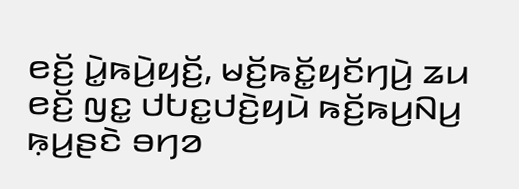ꤕꤢꤩ꤬ ꤣꤧ꤭ꤒꤣꤧ꤬ꤟꤢꤩ꤬, ꤗꤢꤩ꤬ꤒꤢꤩ꤭ꤟꤢꤩꤚꤣꤧ꤬ ꤘꤣ ꤕꤢꤩ꤬ ꤜꤢ꤭ ꤓꤝꤢ꤭ꤓꤢꤧ꤬ꤟꤣꤧ ꤒꤢꤩ꤬ꤒꤣ꤬ꤡꤣ꤬ ꤒ꤫ꤣ꤬ꤔꤢꤧ ꤋꤚꤤ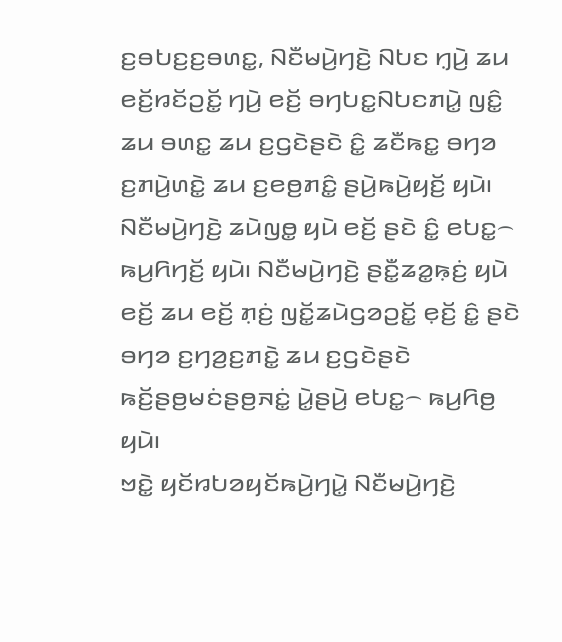ꤢ꤬ꤋꤝꤢ꤬ꤢ꤬ꤋꤛꤢ꤭, ꤡꤢꤪꤗꤣꤧ꤬ꤚꤢꤧ꤬ ꤡꤝꤢ ꤚ꤫ꤣꤧ꤬ ꤘꤣ ꤕꤢꤩ꤬ꤙꤢꤩꤑꤢꤩ꤭ ꤚꤣꤧ꤬ ꤕꤢꤩ꤬ ꤋꤚꤝꤢ꤭ꤡꤝꤢꤊꤣꤧ꤭ ꤜꤢꤨ꤭ ꤘꤣ ꤋꤛꤢ꤭ ꤘꤣ ꤢ꤬ꤞꤢꤧꤔꤢꤧ ꤢꤨ꤭ ꤘꤢꤪꤒꤢ꤭ ꤋꤚꤤ ꤢ꤬ꤊꤣꤧ꤬ꤛꤢꤧ꤭ ꤘꤣ ꤢ꤬ꤕꤥ꤬ꤊꤢꤨ꤭ ꤔꤣꤧ꤬ꤒꤣꤧ꤬ꤟꤢꤩ꤬ ꤟꤣꤧ꤯ ꤡꤢꤪꤗꤣꤧ꤬ꤚꤢꤧ꤬ ꤘꤣꤧꤜꤥ꤭ ꤟꤣꤧ ꤕꤢꤩ꤬ ꤔꤢꤧ ꤢꤨ꤭ ꤕꤝꤢ꤭꤮ ꤒꤣ꤬ꤖꤚꤢꤩ꤬ ꤟꤣꤧ꤯ ꤡꤢꤪꤗꤣꤧ꤬ꤚꤢꤧ꤬ ꤔꤢꤪ꤭ꤘꤤ꤭ꤒ꤫ꤢꤦ꤬ ꤟꤣꤧ ꤕꤢꤩ꤬ ꤘꤣ ꤕꤢꤩ꤬ ꤊ꤫ꤢꤦ꤬ ꤜꤢꤩ꤭ꤘꤣꤧꤞꤤꤑꤢꤩ꤭ ꤕ꤫ꤢꤩ꤬ ꤢꤨ꤭ ꤔꤢꤧ ꤋꤚꤤ ꤢ꤬ꤚꤤ꤬ꤢ꤬ꤊꤢꤧ꤭ ꤘꤣ ꤢ꤬ꤞꤢꤧꤔꤢꤧ ꤒꤢꤩ꤬ꤔꤥ꤬ꤗꤢꤦꤔꤥ꤬ꤏꤢꤦ꤭ ꤣꤧ꤭ꤔꤣꤧ꤬ ꤕꤝꤢ꤭꤮ ꤒꤣ꤬ꤖꤥ꤬ ꤟꤣꤧ꤯
ꤠꤢꤧ꤭ ꤟꤢꤩꤙꤝꤤꤟꤢꤩꤒꤣꤧ꤬ꤚꤣꤧ꤭ ꤡꤢꤪꤗꤣꤧ꤬ꤚꤢꤧ꤬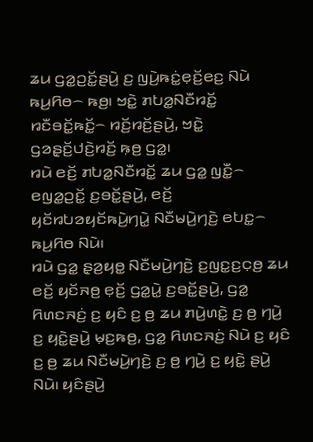ꤘꤣ ꤞꤤ꤭ꤑꤢꤩ꤭ꤔꤣꤧ꤬ ꤢ꤬ ꤜꤣꤧ꤬ꤒꤢꤦ꤭ꤕ꤫ꤢꤩ꤬ꤕꤢ꤬ ꤡꤣꤧ ꤒꤣ꤬ꤖꤥ꤮ ꤒꤥ꤬꤯ ꤠꤢꤧ꤭ ꤊꤝꤤ꤭ꤡꤢꤪꤙꤢꤩ꤭ ꤙꤢꤪꤋꤢꤩ꤭ꤒꤢꤩ꤭꤮ ꤙꤢꤩ꤬ꤙꤢꤩ꤬ꤔꤣꤧ꤬, ꤠꤢꤧ꤭ ꤞꤤꤔ꤫ꤢꤩ꤬ꤓꤢꤧ꤬ꤙꤢꤩ꤬ ꤒ꤫ꤥ꤬ ꤞꤤ꤭꤯
ꤙꤣꤧ ꤕꤢꤩ꤬ ꤊꤝꤤ꤭ꤡꤢꤪꤙꤢꤩ꤭ ꤘꤣ ꤞꤤ꤭ ꤜꤢꤪ꤭꤮ ꤕꤜꤤ꤭ꤑꤢꤩ꤭ ꤢ꤬ꤋꤢꤩ꤭ꤔꤣꤧ꤬, ꤕꤢꤩ꤬ ꤟꤢꤩꤙꤝꤤꤟꤢꤩꤒꤣꤧ꤬ꤚꤣꤧ꤭ ꤡꤢꤪꤗꤣꤧ꤬ꤚꤢꤧ꤬ ꤕꤝꤢ꤭꤮ ꤒꤣ꤬ꤖꤥ ꤡꤣꤧ꤯
ꤙꤣꤧ ꤞꤤ꤭ ꤔ꤫ꤤ꤬ꤟꤥ꤭ ꤡꤢꤪꤗꤣꤧ꤬ꤚꤢꤧ꤬ ꤢ꤬ꤜꤢ꤭ꤢ꤬ꤍ꤫ꤥ꤬ ꤘꤣ ꤕꤢꤩ꤬ ꤟꤢꤩꤏꤥ꤬ ꤕ꤫ꤢꤩ꤬ ꤞꤤ꤭ꤣꤧ꤭ ꤢ꤬ꤋꤢꤩ꤭ꤔꤣꤧ꤬, ꤞꤤ꤭ ꤖꤛꤢꤏꤢꤦ꤬ ꤢ꤬ ꤟꤢꤨ ꤢ꤬ ꤥ꤬ ꤘꤣ ꤊꤣꤧ꤬ꤛꤢꤧ꤭ ꤢ꤬ ꤥ꤬ ꤚꤣꤧ꤬ ꤢ꤬ ꤟꤢꤧ꤭ꤔꤣꤧ꤬ ꤗ꤫ꤢ꤬ꤒꤥ꤬, ꤞꤤ꤭ ꤖꤛꤢꤏꤢꤦ꤬ ꤡꤣꤧ ꤢ꤬ ꤟꤢꤨ ꤢ꤬ ꤥ꤬ ꤘꤣ ꤡꤢꤪꤗꤣꤧ꤬ꤚꤢꤧ꤬ ꤢ꤬ ꤥ꤬ ꤚꤣꤧ꤬ ꤢ꤬ ꤟꤢꤧ꤭ ꤔꤣꤧ꤬ ꤡꤣꤧ꤯ ꤟꤢꤨꤔꤣꤧ꤬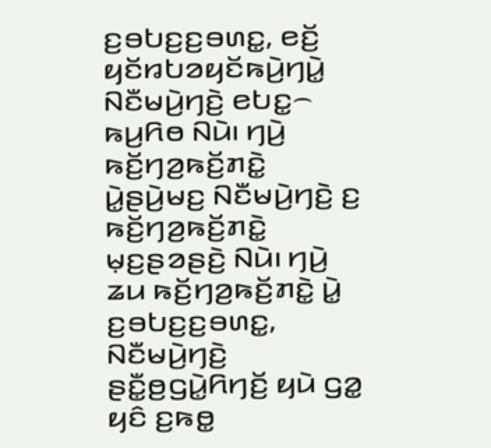ꤢ꤬ꤋꤝꤢ꤬ꤢ꤬ꤋꤛꤢ꤭, ꤕꤢꤩ꤬ ꤟꤢꤩꤙꤝꤤꤟꤢꤩꤒꤣꤧ꤬ꤚꤣꤧ꤭ ꤡꤢꤪꤗꤣꤧ꤬ꤚꤢꤧ꤬ ꤕꤝꤢ꤭꤮ ꤒꤣ꤬ꤖꤥ ꤡꤣꤧ꤯ ꤚꤣꤧ꤬ ꤒꤢꤩ꤬ꤚꤤ꤬ꤒꤢꤩ꤬ꤊꤢꤧ꤭ ꤣꤧ꤭ꤔꤣꤧ꤬ꤗꤢ꤬ ꤡꤢꤪꤗꤣꤧ꤬ꤚꤢꤧ꤬ ꤢ꤬ ꤒꤢꤩ꤬ꤚꤤ꤬ꤒꤢꤩ꤬ꤊꤢꤧ꤭ ꤗ꤫ꤢ꤬ꤔꤤꤔꤢꤧ꤬ ꤡꤣꤧ꤯ ꤚꤣꤧ꤬ ꤘꤣ ꤒꤢꤩ꤬ꤚꤤ꤬ꤒꤢꤩ꤬ꤊꤢꤧ꤭ ꤣꤧ꤭ ꤢ꤬ꤋꤝꤢ꤬ꤢ꤬ꤋꤛꤢ꤭, ꤡꤢꤪꤗꤣꤧ꤬ꤚꤢꤧ꤬ ꤔꤢꤪ꤭ꤥ꤬ꤞꤣꤧ꤭ꤖꤚꤢꤩ꤬ ꤟꤣꤧ ꤞꤤ꤭ ꤟꤢꤨ ꤢ꤬ꤒꤥ꤭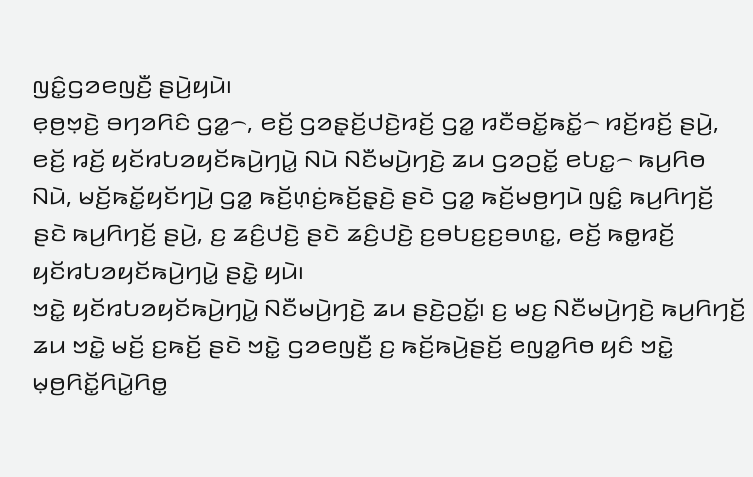ꤜꤢꤨ꤭ꤞꤤꤕꤜꤢꤪ꤬ ꤔꤣꤧ꤬ꤟꤣꤧ꤯
ꤕ꤫ꤥ꤬ꤠ꤫ꤢꤧ꤬ ꤋꤚꤤꤖꤢꤨ ꤞꤤ꤭꤮, ꤕꤢꤩ꤬ ꤞꤤꤔ꤫ꤢꤩ꤬ꤓꤢꤧ꤬ꤙꤢꤩ꤬ ꤞꤤ꤭ ꤙꤢꤪꤋꤢꤩ꤭ꤒꤢꤩ꤭꤮ ꤙꤢꤩ꤬ꤙꤢꤩ꤬ ꤔꤣꤧ꤬, ꤕꤢꤩ꤬ ꤙꤢꤩ꤬ ꤟꤢꤩꤙꤝꤤꤟꤢꤩꤒꤣꤧ꤬ꤚꤣꤧ꤭ ꤡꤣꤧ ꤡꤢꤪꤗꤣꤧ꤬ꤚꤢꤧ꤬ ꤘꤣ ꤞꤤꤑꤢꤩ꤭ ꤕꤝꤢ꤭꤮ ꤒꤣ꤬ꤖꤥ ꤡꤣꤧ, ꤗꤢꤩ꤬ꤒꤢꤩ꤭ꤟꤢꤩꤚꤣꤧ꤬ ꤞꤤ꤭ ꤒꤢꤩ꤬ꤛ꤫ꤢꤦ꤬ꤒꤢꤩ꤬ꤔ꤫ꤢꤧ꤬ ꤔꤢꤧ ꤞꤤ꤭ ꤒꤢꤩ꤬ꤗꤥ꤬ꤚꤣꤧ ꤜꤢꤨ꤭ ꤒꤣ꤬ꤖꤚꤢꤩ꤬ ꤔꤢꤧ ꤒꤣ꤬ꤖꤚꤢꤩ꤬ ꤔꤣꤧ꤬, ꤢ꤬ ꤘꤢꤨ꤬ꤓꤢꤧ꤬ ꤔꤢꤧ ꤘꤢꤨ꤬ꤓꤢꤧ꤬ ꤢ꤬ꤋꤝꤢ꤬ꤢ꤬ꤋꤛꤢ꤭, ꤕꤢꤩ꤬ ꤒꤥ꤭ꤙꤢꤩ꤬ ꤟꤢꤩꤙꤝꤤꤟꤢꤩꤒꤣꤧ꤬ꤚꤣꤧ꤭ ꤔꤢꤧ꤭ ꤟꤣꤧ꤯
ꤠꤢꤧ꤭ ꤟꤢꤩꤙꤝꤤꤟꤢꤩꤒꤣꤧ꤬ꤚꤣꤧ꤭ ꤡꤢꤪꤗꤣꤧ꤬ꤚꤢꤧ꤬ ꤘꤣ ꤔꤢꤧ꤬ꤑꤢꤩ꤭꤯ ꤢ꤬ ꤗꤢ꤬ ꤡꤢꤪꤗꤣꤧ꤬ꤚꤢꤧ꤬ ꤒꤣ꤬ꤖꤚꤢꤩ꤬ ꤘꤣ ꤠꤢꤧ꤭ ꤗꤢꤩ꤬ ꤢ꤬ꤒꤢꤩ꤬ ꤔꤢꤧ ꤠꤢꤧ꤭ ꤞꤤꤕꤜꤢꤪ꤬ ꤢ꤬ ꤒꤢꤩ꤬ꤒꤣꤧ꤬ꤔꤢꤩ꤬ ꤕꤜꤤ꤭ꤖꤥ ꤟꤢꤨ ꤠꤢꤧ꤭ ꤗ꤫ꤥ꤬ꤖꤢꤩ꤭ꤖꤣꤧ꤭ꤖꤥ꤭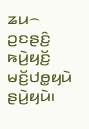ꤘꤣ꤮ ꤑꤢꤔꤢꤨ꤬ ꤒꤣꤧ꤬ꤟꤢꤩ꤬ ꤗꤢꤩ꤬ꤓꤥ꤭ꤟꤣꤧ ꤔꤣꤧ꤬ꤟꤣꤧ꤯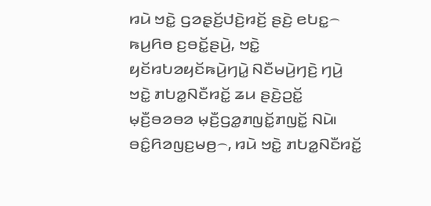ꤙꤣꤧ ꤠꤢꤧ꤭ ꤞꤤꤔ꤫ꤢꤩ꤬ꤓꤢꤧ꤬ꤙꤢꤩ꤬ ꤔꤢꤧ꤬ ꤕꤝꤢ꤭꤮ ꤒꤣ꤬ꤖꤥ ꤢ꤬ꤋꤢꤩ꤭ꤔꤣꤧ꤬, ꤠꤢꤧ꤭ ꤟꤢꤩꤙꤝꤤꤟꤢꤩꤒꤣꤧ꤬ꤚꤣꤧ꤭ ꤡꤢꤪꤗꤣꤧ꤬ꤚꤢꤧ꤬ ꤚꤣꤧ꤬ ꤠꤢꤧ꤭ ꤊꤝꤤ꤭ꤡꤢꤪꤙꤢꤩ꤭ ꤘꤣ ꤔꤢꤧ꤬ꤑꤢꤩ꤭ ꤗ꤫ꤢꤪ꤬ꤋꤤꤋꤤ ꤗ꤫ꤢꤪ꤬ꤞꤤ꤭ꤊꤜꤢꤩ꤭ꤊꤜꤢꤩ꤭ ꤡꤣꤧ꤯
ꤋꤢꤨ꤭ꤖꤤꤜꤢ꤬ꤗꤥ꤬꤮, ꤙꤣꤧ ꤠꤢꤧ꤭ ꤊꤝꤤ꤭ꤡꤢꤪꤙꤢꤩ꤭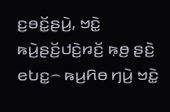ꤢ꤬ꤋꤢꤩ꤭ꤔꤣꤧ꤬, ꤠꤢꤧ꤭ ꤒꤣꤧ꤬ꤔꤢꤩ꤬ꤓꤢꤧ꤬ꤙꤢꤩ꤬ ꤒ꤫ꤥ꤬ ꤔꤢꤧ꤬ ꤕꤝꤢ꤭꤮ ꤒꤣ꤬ꤖꤥ ꤚꤣꤧ꤬ ꤠꤢꤧ꤭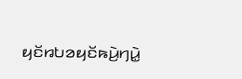ꤟꤢꤩꤙꤝꤤꤟꤢꤩꤒꤣꤧ꤬ꤚꤣꤧ꤭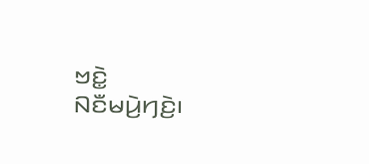ꤠꤢꤧ꤭ ꤡꤢꤪꤗꤣꤧ꤬ꤚꤢꤧ꤬꤯